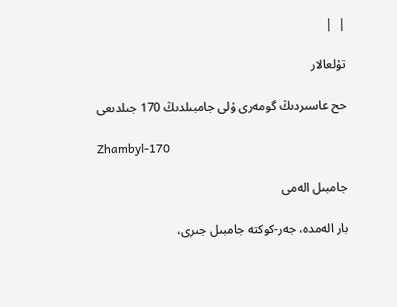|  |

تۇلعالار

حح عاسىردىڭ گومەرى ۇلى جامبىلدىڭ 170 جىلدىعى

Zhambyl-170

جامبىل الەمى

بار الەمدە، جەر-كوكتە جامبىل جىرى،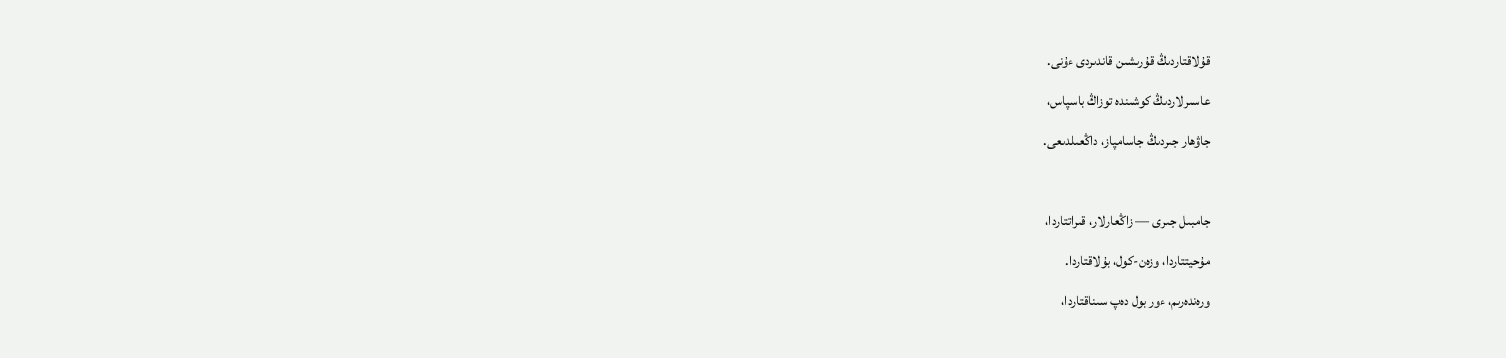قۇلاقتاردىڭ قۇرىشىن قاندىردى ءۇنى.

عاسىرلاردىڭ كوشىندە توزاڭ باسپاس،

جاۋھار جىردىڭ جاسامپاز، داڭعىلدىعى.



جامبىل جىرى — زاڭعارلار، قىراتتاردا،

مۇحيتتاردا، وزەن-كول، بۇلاقتاردا.

ورەندەرىم، ءور بول دەپ سىناقتاردا،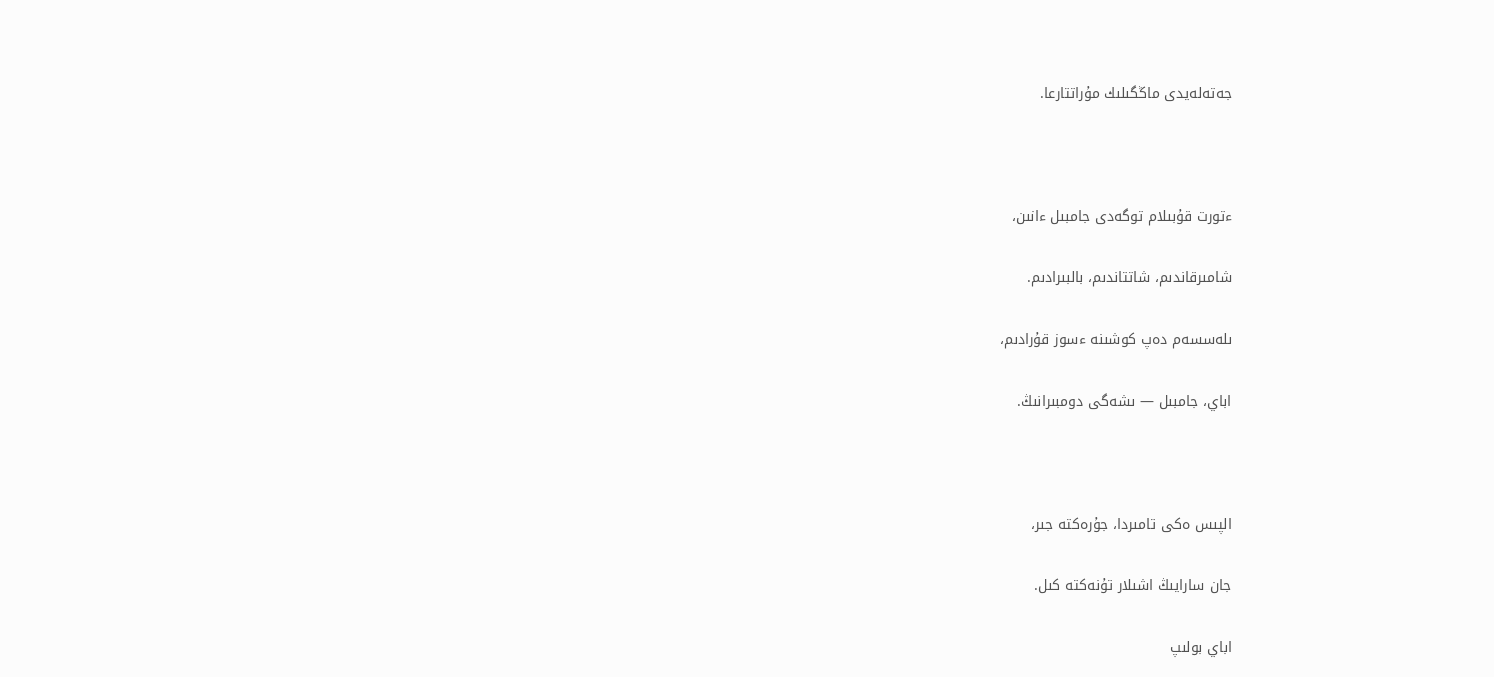جەتەلەيدى ماڭگىلىك مۇراتتارعا.



ءتورت قۇبىلام توگەدى جامبىل ءانىن،

شامىرقاندىم، شاتتاندىم، بالبىرادىم.

ىلەسسەم دەپ كوشىنە ءسوز قۇرادىم،

اباي، جامبىل — ىشەگى دومبىرانىڭ.



الپىس ەكى تامىردا، جۇرەكتە جىر،

جان سارايىڭ اشىلار تۇنەكتە كىل.

اباي بولىپ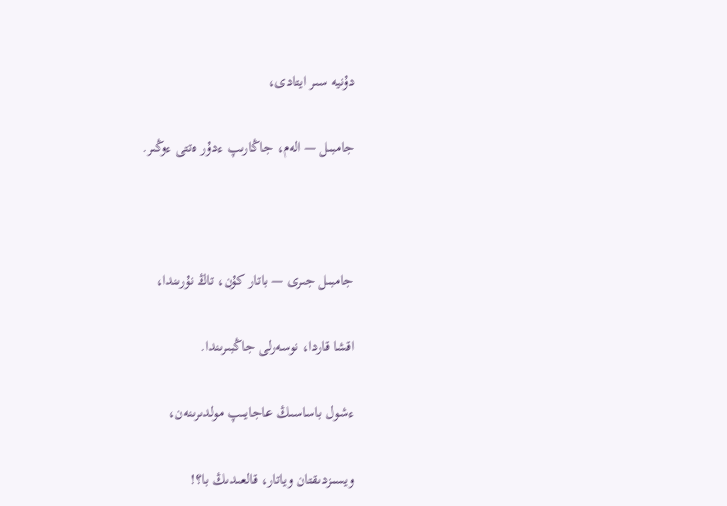دۇنيە سىر ايتادى،

جامبىل — الەم، جاڭارىپ ءدۇر ەتتى ءوڭىر.



جامبىل جىرى — باتار كۇن، تاڭ نۇرىندا،

اقشا قاردا، نوسەرلى جاڭبىرىندا.

ءشول باساسىڭ عاجايىپ مولدىرىنەن،

ويسىزدىقتان وياتار، قالعىدىڭ با؟!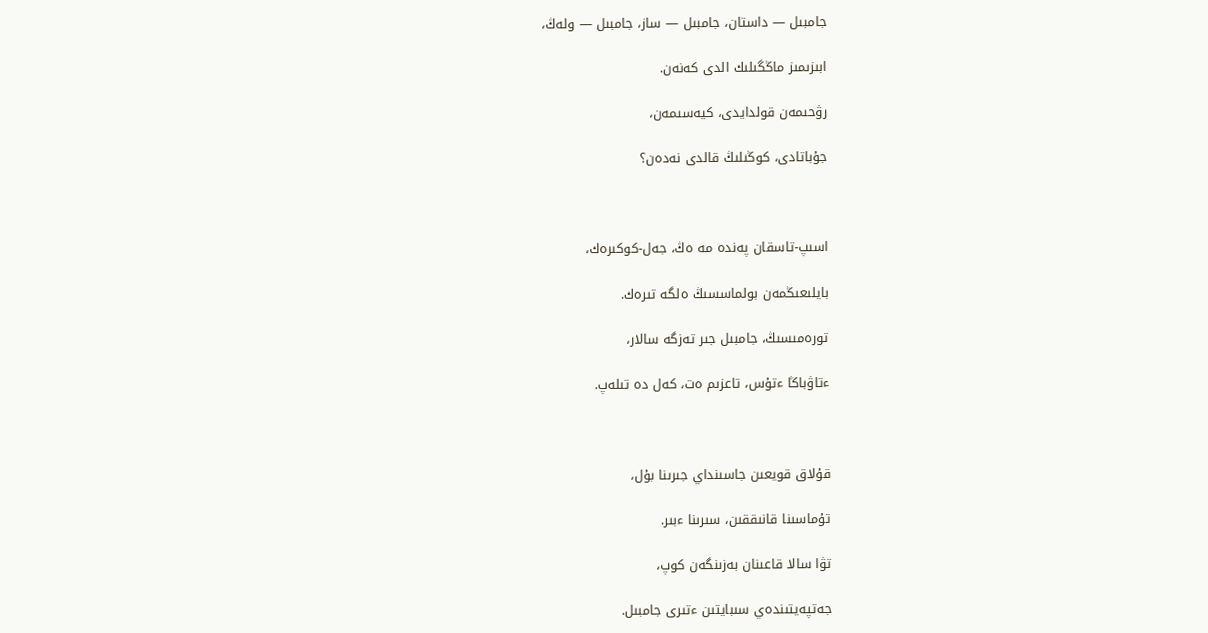جامبىل — داستان، جامبىل — ساز، جامبىل — ولەڭ،

ابىزىمىز ماڭگىلىك الدى كەنەن.

رۋحىمەن قولدايدى، كيەسىمەن،

جۇباتادى، كوڭىلىڭ قالدى نەدەن؟



اسىپ-تاسقان پەندە مە ەڭ، جەل-كوكىرەك،

بايلىعىڭمەن بولماسسىڭ ەلگە تىرەك.

تورەمىسىڭ، جامبىل جىر تەزگە سالار،

ءتاۋباڭا ءتۇس، تاعزىم ەت، كەل دە تىلەپ.



قۇلاق قويعىن جاسىنداي جىرىنا بۇل،

تۇماسىنا قانىققىن، سىرىنا ءبىر.

تۋا سالا قاعىنان بەزىنگەن كوپ،

جەتپەيتىندەي سىبايتىن ءتىرى جامبىل.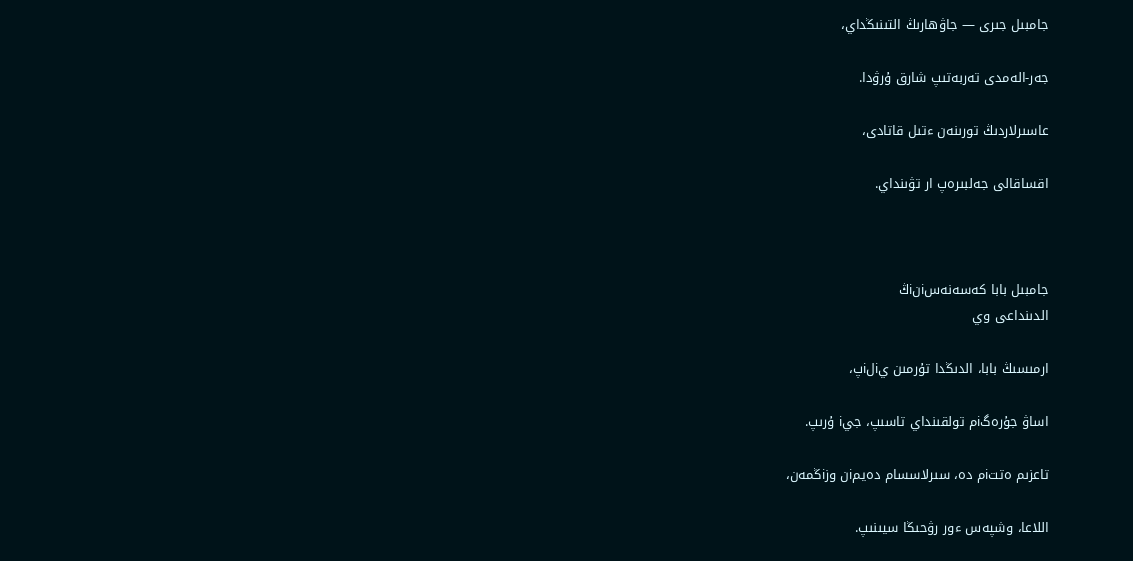جامبىل جىرى — جاۋھارىڭ التىنىڭداي،

جەر-الەمدى تەربەتىپ شارق ۇرۋدا.

عاسىرلاردىڭ تورىنەن ءتىل قاتادى،

اقساقالى جەلبىرەپ ار تۋىنداي.



جامبىل بابا كەسەنەسiنiڭ
الدىنداعى وي

ارمىسىڭ بابا، الدىڭدا تۇرمىن يiلiپ،

اساۋ جۇرەگiم تولقىنداي تاسىپ، جيi ۇرىپ.

تاعزىم ەتتiم دە، سىرلاسسام دەيمiن وزiڭمەن،

اللاعا، وشپەس ءور رۋحىڭا سيىنىپ.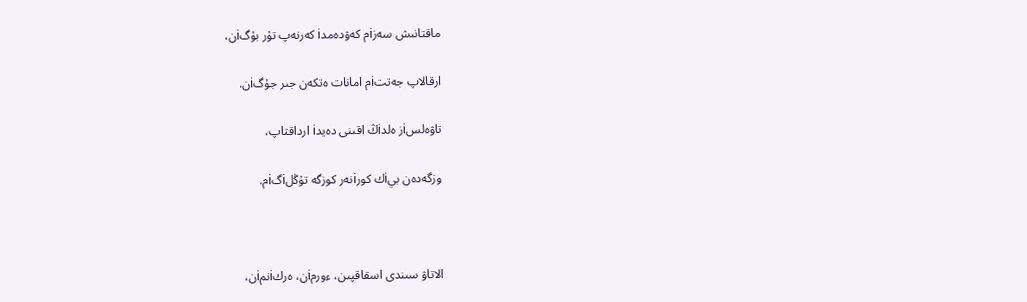ماقتانىش سەزiم كەۋدەمدi كەرنەپ تۇر بۇگiن،

ارقالاپ جەتتiم امانات ەتكەن جىر جۇگiن.

تاۋەلسiز ەلدiڭ اقىنى دەيدi ارداقتاپ،

وزگەدەن بيiك كورiنەر كوزگە تۇڭلiگiم.



الاتاۋ سىندى اسقاقپىن، ءورمiن، ەركiنمiن،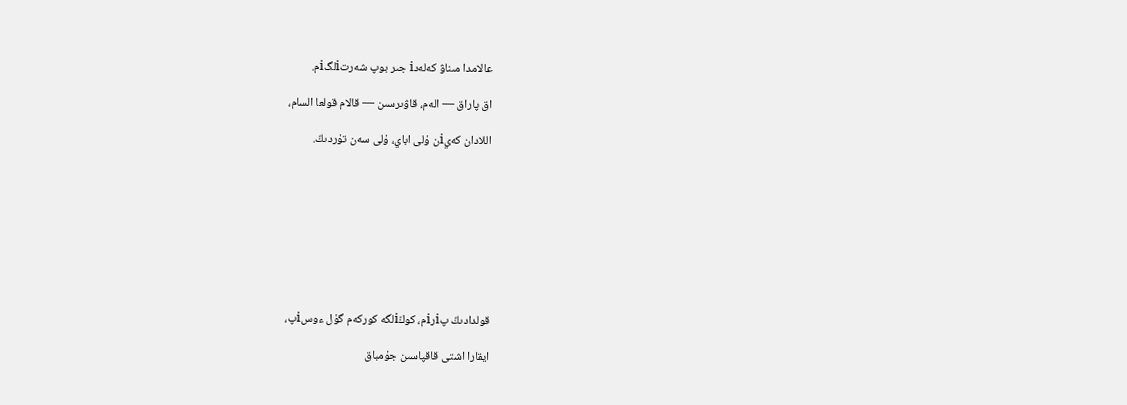عالامدا مىناۋ كەلەدi جىر بوپ شەرتiلگiم.

اق پاراق — الەم، قاۋىرسىن — قالام قولعا السام،

اللادان كەيiن ۇلى اباي، ۇلى سەن تۇردىڭ.









قولدادىڭ پiرiم، كوڭiلگە كوركەم گۇل ءوسiپ،

ايقارا اشتى قاقپاسىن جۇمباق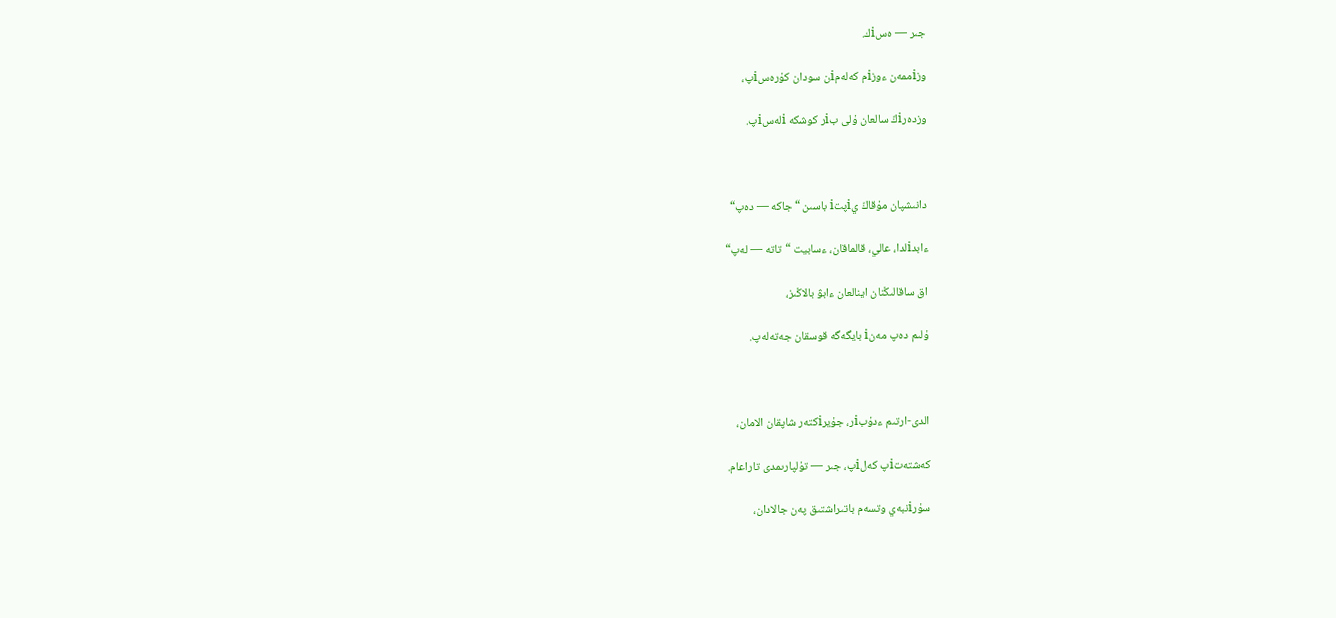جىر — ەسiك.

وزiممەن ءوزiم كەلەمiن سودان كۇرەسiپ،

وزدەرiڭ سالعان ۇلى بiر كوشكە iلەسiپ.



دانىشپان مۇقاڭ يiپتi باسىن “جاكە — دەپ“

ءابدiلدا، عالي، قالماقان، ءسابيت “تاتە — لەپ“

اق ساقالىڭنان اينالعان ءابۋ بالاڭىز،

ۇلىم دەپ مەنi بايگەگە قوسقان جەتەلەپ.



الدى-ارتىم ءدۇبiر، جۇيرiكتەر شاپقان الامان،

كەشتەتiپ كەلiپ، جىر — تۇلپارىمدى تاراعام.

سۇرiنبەي وتسەم باتىراشتىق پەن جالادان،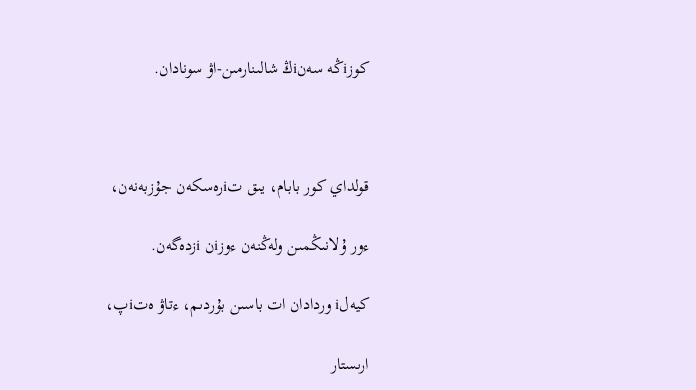كوزiڭە سەنiڭ شالىنارمىن-اۋ سونادان.



قولداي كور بابام، يىق تiرەسكەن جۇزبەنەن،

ءور ۇلانىڭمىن ولەڭنەن ءوزiن iزدەگەن.

كيەلi وردادان ات باسىن بۇردىم، ءتاۋ ەتiپ،

ارىستار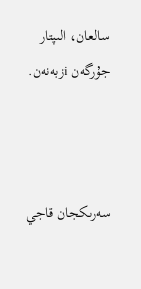سالعان، الىپتار جۇرگەن iزبەنەن.



سەرىكجان قاجي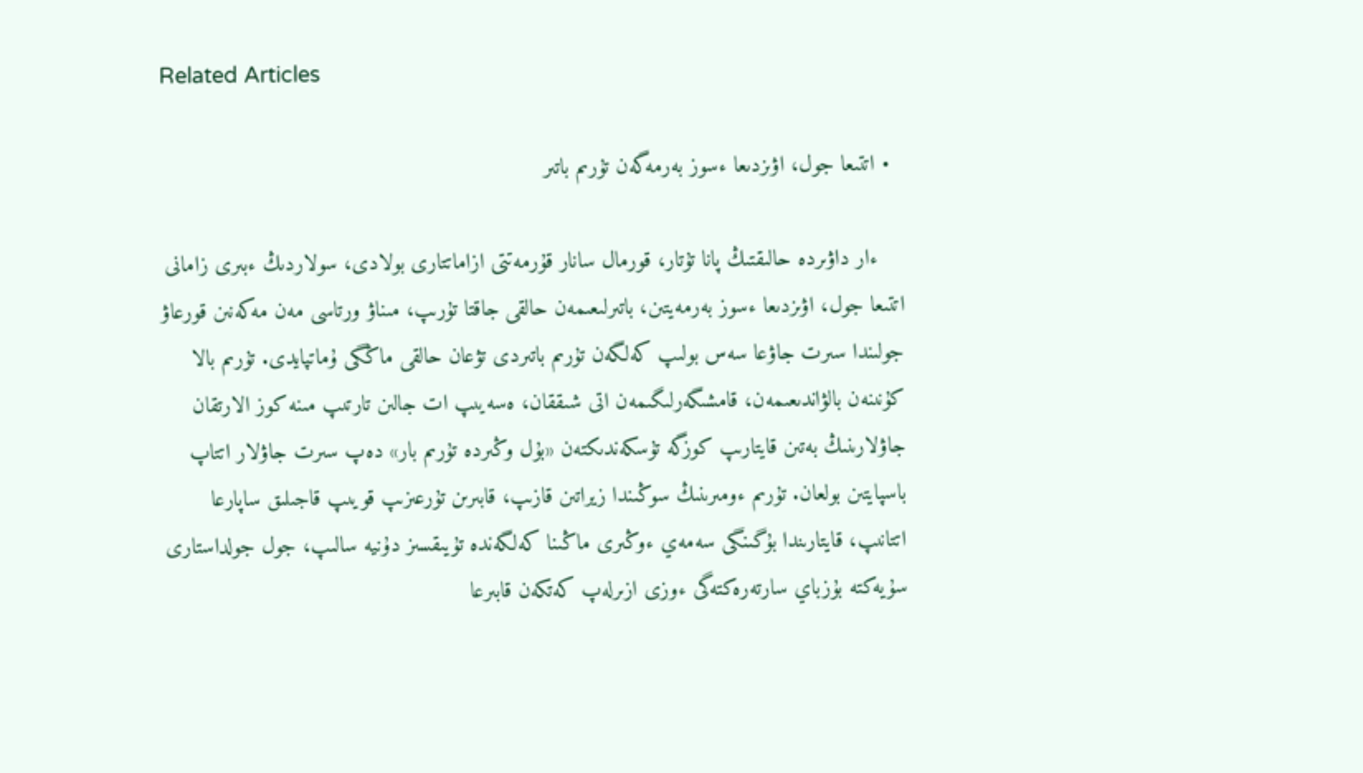Related Articles

  • اتتىعا جول، اۋىزدىعا ءسوز بەرمەگەن تۇرىم باتىر

    ءار داۋىردە حالىقتىڭ پانا تۇتار، قورمال سانار قۇرمەتتى ازاماتتارى بولادى، سولاردىڭ ءبىرى زامانى اتتىعا جول، اۋىزدىعا ءسوز بەرمەيتىن، باتىرلىعىمەن حالقى جاقتا تۇرىپ، مىناۋ ورتاسى مەن مەكەنىن قورعاۋ جولىندا سىرت جاۋعا سەس بولىپ كەلگەن تۇرىم باتىردى تۋعان حالقى ماڭگى ۇماتپايدى. تۇرىم بالا كۇنىنەن بالۋاندىعىمەن، قامشىگەرلىگىمەن اتى شىققان، ەسەيىپ ات جالىن تارتىپ مىنە كوز الارتقان جاۋلارىنىڭ بەتىن قايتارىپ كوزگە تۇسكەندىكتەن «بۇل وڭىردە تۇرىم بار» دەپ سىرت جاۋلار اتتاپ باسپايتىن بولعان. تۇرىم ءومىرىنىڭ سوڭىندا زيراتىن قازىپ، قابىرىن تۇرعىزىپ قويىپ قاجىلىق ساپارعا اتتانىپ، قايتارىندا بۇگىنگى سەمەي ءوڭىرى ماڭىنا كەلگەندە تۇيىقسىز دۇنيە سالىپ، جول جولداستارى سۇيەكتە بۇزباي سارتەرەكتەگى ءوزى ازىرلەپ كەتكەن قابىرعا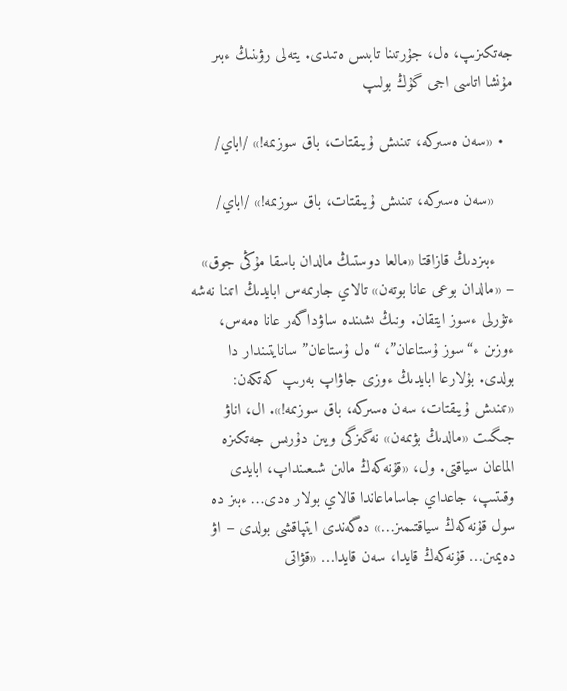جەتكىزىپ، ەل، جۇرتىنا تابىس ەتىدى. يتەلى رۋىنىڭ ءبىر مۇنشا اتاسى اجى گۇڭ بولىپ

  • «سەن ەسىركە، تىنىش ۇيىقتات، باق سوزىمە!» /اباي/

    «سەن ەسىركە، تىنىش ۇيىقتات، باق سوزىمە!» /اباي/

    ءبىزدىڭ قازاقتا «مالعا دوستىڭ مالدان باسقا مۇڭى جوق» – «مالدان بوعى عانا بوتەن» تالاي جارىمەس ابايدىڭ اتىنا نەشە ءتۇرلى ءسوز ايتقان. ونىڭ ىشىندە ساۋداگەر عانا ەمەس، ءوزىن ء“سوز ۇستاعان”، “ەل ۇستاعان” سانايتىندار دا بولدى. بۇلارعا ابايدىڭ ءوزى جاۋاپ بەرىپ كەتكەن: «تىنىش ۇيىقتات، سەن ەسىركە، باق سوزىمە!». ال، اناۋ جىگىت «مالدىڭ بۋىمەن» نەگىزگى ويىن دۇرىس جەتكىزە الماعان سياقتى. ول، «قۇنەكەڭ مالىن شىعىنداپ، ابايدى وقىتىپ، جاعداي جاساماعاندا قالاي بولار ەدى… ءبىز دە سول قۇنەكەڭ سياقتىمىز…» دەگەندى ايتپاقشى بولدى – اۋ دەيمىن… قۇنەكەڭ قايدا، سەن قايدا… «قۋاتى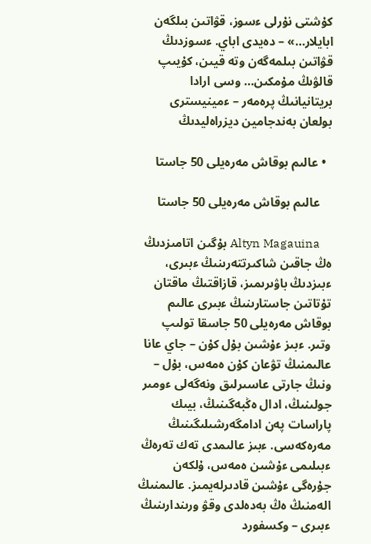كۇشتى نۇرلى ءسوز، قۋاتىن بىلگەن ابايلار…» – دەيدى اباي. ءسوزدىڭ قۋاتىن بىلمەگەن وتە قيىن، كۇيىپ قالۋىڭ مۇمكىن… وسى ارادا بريتانيانىڭ پرەمەر – ءمينيسترى بولعان بەندجامين ديزراەليدىڭ

  • عالىم بوقاش مەرەيلى 50 جاستا

    عالىم بوقاش مەرەيلى 50 جاستا

    Altyn Magauina بۇگىن اتامىزدىڭ ەڭ جاقىن شاكىرتتەرىنىڭ ءبىرى، ءبىزدىڭ باۋىرىمىز، قازاقتىڭ ماقتان تۇتاتىن جاستارىنىڭ ءبىرى عالىم بوقاش مەرەيلى 50 جاسقا تولىپ وتىر. ءبىز ءۇشىن بۇل كۇن – جاي عانا عالىمنىڭ تۋعان كۇن ەمەس، بۇل – ونىڭ جارتى عاسىرلىق ونەگەلى ءومىر جولىنىڭ، ادال ەڭبەگىنىڭ، بيىك پاراسات پەن ادامگەرشىلىگىنىڭ مەرەكەسى. ءبىز عالىمدى تەك تەرەڭ ءبىلىمى ءۇشىن ەمەس، ۇلكەن جۇرەگى ءۇشىن قادىرلەيمىز. عالىمنىڭ الەمنىڭ ەڭ بەدەلدى وقۋ ورىندارىنىڭ ءبىرى – وكسفورد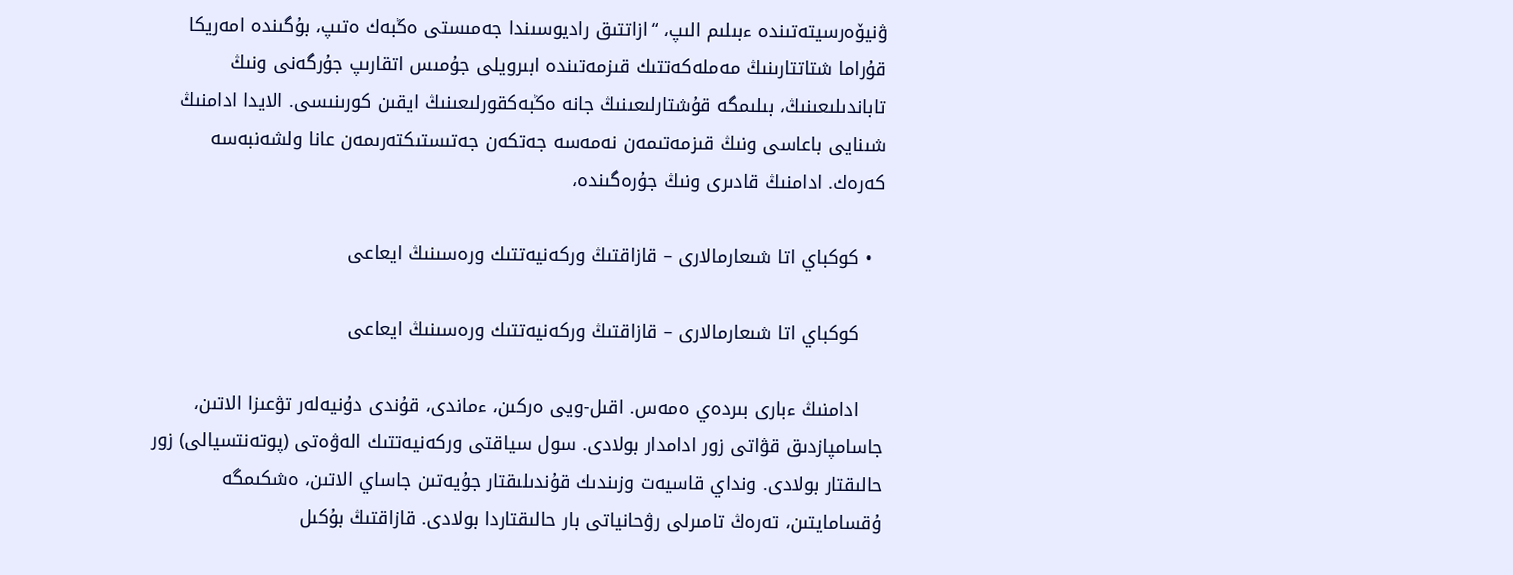ۋنيۆەرسيتەتىندە ءبىلىم الىپ، “ازاتتىق راديوسىندا جەمىستى ەڭبەك ەتىپ، بۇگىندە امەريكا قۇراما شتاتتارىنىڭ مەملەكەتتىك قىزمەتىندە ابىرويلى جۇمىس اتقارىپ جۇرگەنى ونىڭ تاباندىلىعىنىڭ، بىلىمگە قۇشتارلىعىنىڭ جانە ەڭبەكقورلىعىنىڭ ايقىن كورىنىسى. الايدا ادامنىڭ شىنايى باعاسى ونىڭ قىزمەتىمەن نەمەسە جەتكەن جەتىستىكتەرىمەن عانا ولشەنبەسە كەرەك. ادامنىڭ قادىرى ونىڭ جۇرەگىندە،

  • كوكباي اتا شىعارمالارى – قازاقتىڭ وركەنيەتتىك ورەسىنىڭ ايعاعى

    كوكباي اتا شىعارمالارى – قازاقتىڭ وركەنيەتتىك ورەسىنىڭ ايعاعى

    ادامنىڭ ءبارى بىردەي ەمەس. اقىل-ويى ەركىن، ءماندى، قۇندى دۇنيەلەر تۋعىزا الاتىن، جاسامپازدىق قۋاتى زور ادامدار بولادى. سول سياقتى وركەنيەتتىك الەۋەتى (پوتەنتسيالى) زور حالىقتار بولادى. ونداي قاسيەت وزىندىك قۇندىلىقتار جۇيەتىن جاساي الاتىن، ەشكىمگە ۇقسامايتىن، تەرەڭ تامىرلى رۋحانياتى بار حالىقتاردا بولادى. قازاقتىڭ بۇكىل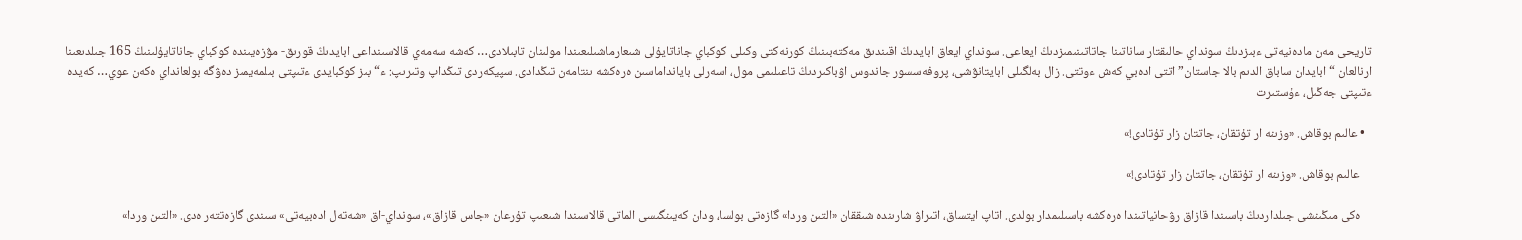تاريحى مەن مادەنيەتى ءبىزدىڭ سونداي حالىقتار ساناتىنا جاتاتىنىمىزدىڭ ايعاعى. سونداي ايعاق ابايدىڭ اقىندىق مەكتەبىنىڭ كورنەكتى وكىلى كوكباي جاناتايۇلى شىعارماشىلىعىندا مولىنان تابىلادى… كەشە سەمەي قالاسىنداعى ابايدىڭ قورىق- مۋزەيىندە كوكباي جاناتايۇلىنىڭ 165 جىلدىعىنا ارنالعان “ابايدان ساباق الدىم بالا جاستان” اتتى ادەبي كەش ءوتتى. زال بەلگىلى ابايتانۋشى، پروفەسسور جاندوس اۋباكىردىڭ تاعىلىمى مول، اسەرلى بايانداماسىن ەرەكشە ىنتامەن تىڭدادى. سپيكەردى تىڭداپ وتىرىپ: ء“بىز كوكبايدى ءتىپتى بىلمەيمىز دەۋگە بولعانداي ەكەن عوي… كەيدە ءتىپتى جەڭىل، ءۇستىرت

  • عالىم بوقاش. «وزىنە ار تۇتقان، جاتتان زار تۇتادى!»

    عالىم بوقاش. «وزىنە ار تۇتقان، جاتتان زار تۇتادى!»

    ەكى مىڭىنشى جىلداردىڭ باسىندا قازاق رۋحانياتىندا ەرەكشە باسىلىمدار بولدى. اتاپ ايتساق، اتىراۋ شارىندە شىققان «التىن وردا» گازەتى بولسا، ودان كەيىنگىسى الماتى قالاسىندا شىعىپ تۇرعان «جاس قازاق»، سونداي-اق «شەتەل ادەبيەتى» سىندى گازەتتەر ەدى. «التىن وردا»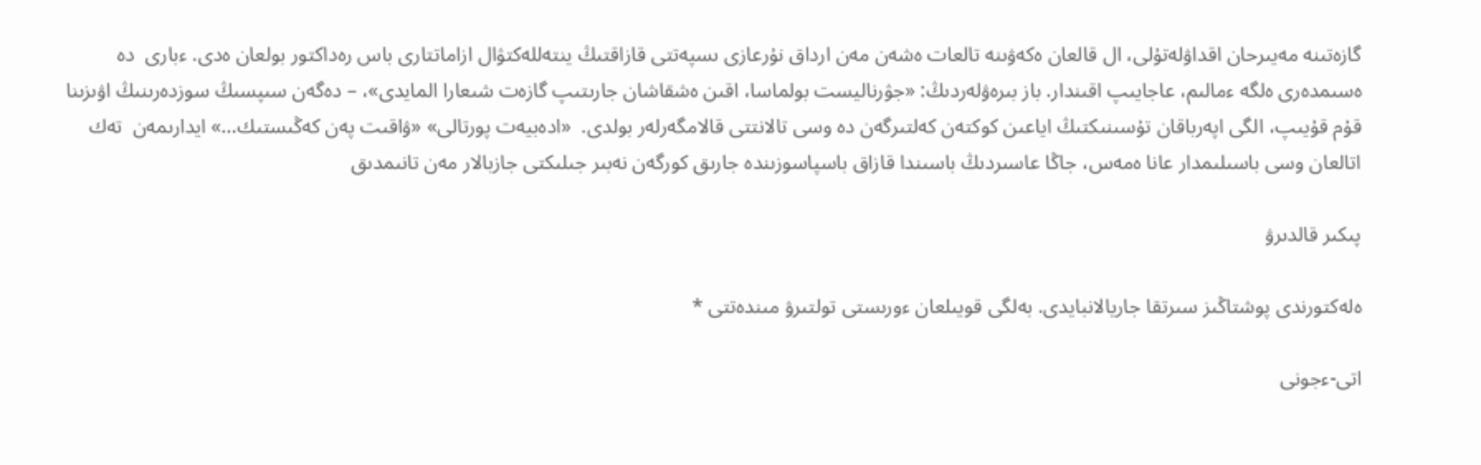گازەتىنە مەيىرحان اقداۋلەتۇلى، ال قالعان ەكەۋىنە تالعات ەشەن مەن ارداق نۇرعازى ىسپەتتى قازاقتىڭ ينتەللەكتۋال ازاماتتارى باس رەداكتور بولعان ەدى. ءبارى  دە ەسىمدەرى ەلگە ءمالىم، عاجايىپ اقىندار. باز بىرەۋلەردىڭ: «جۋرناليست بولماسا، اقىن ەشقاشان جارىتىپ گازەت شىعارا المايدى»، – دەگەن سىپسىڭ سوزدەرىنىڭ اۋىزىنا قۇم قۇيىپ، الگى اپەرباقان تۇسىنىكتىڭ اياعىن كوكتەن كەلتىرگەن دە وسى تالانتتى قالامگەرلەر بولدى.  «ادەبيەت پورتالى» «ۋاقىت پەن كەڭىستىك…» ايدارىمەن  تەك اتالعان وسى باسىلىمدار عانا ەمەس، جاڭا عاسىردىڭ باسىندا قازاق باسپاسوزىندە جارىق كورگەن نەبىر جىلىكتى جازبالار مەن تانىمدىق

پىكىر قالدىرۋ

ەلەكتورندى پوشتاڭىز سىرتقا جاريالانبايدى. بەلگى قويىلعان ءورىستى تولتىرۋ مىندەتتى *

اتى-ءجونى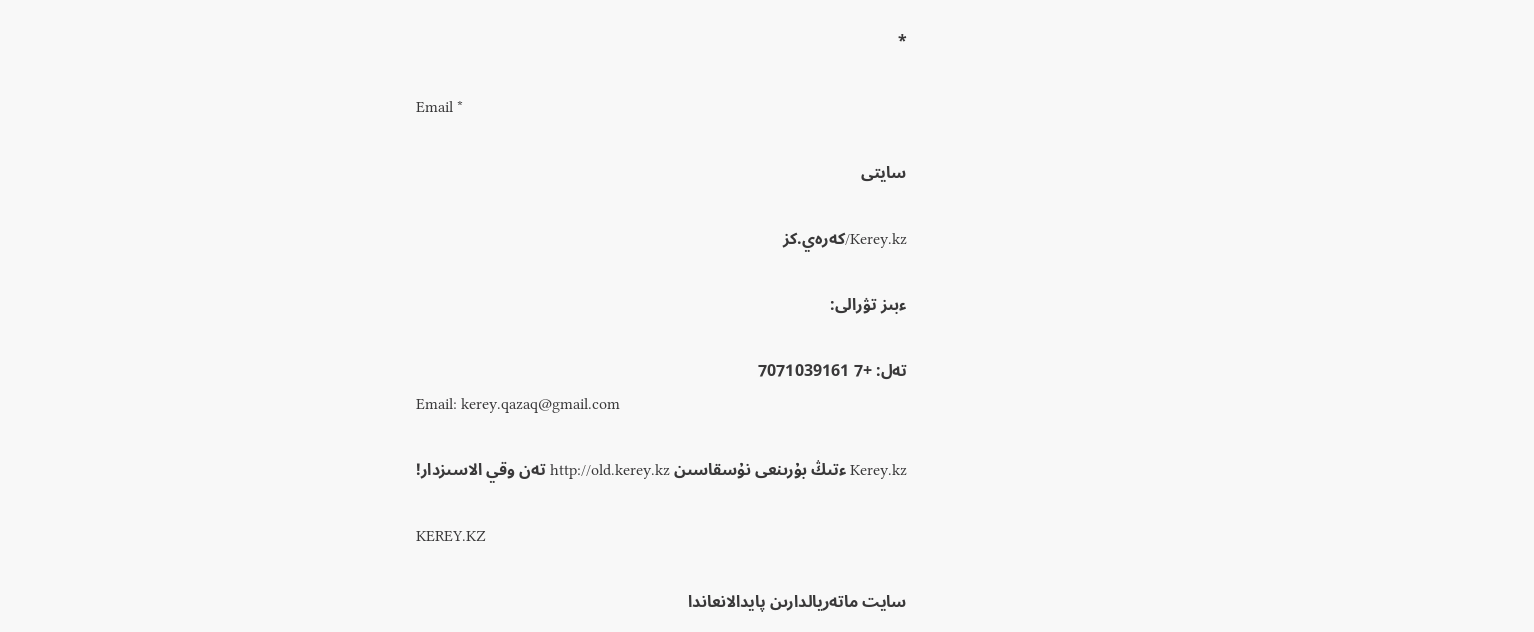*

Email *

سايتى

Kerey.kz/كەرەي.كز

ءبىز تۋرالى:

تەل: +7 7071039161
Email: kerey.qazaq@gmail.com

Kerey.kz ءتىڭ بۇرىنعى نۇسقاسىن http://old.kerey.kz تەن وقي الاسىزدار!

KEREY.KZ

سايت ماتەريالدارىن پايدالانعاندا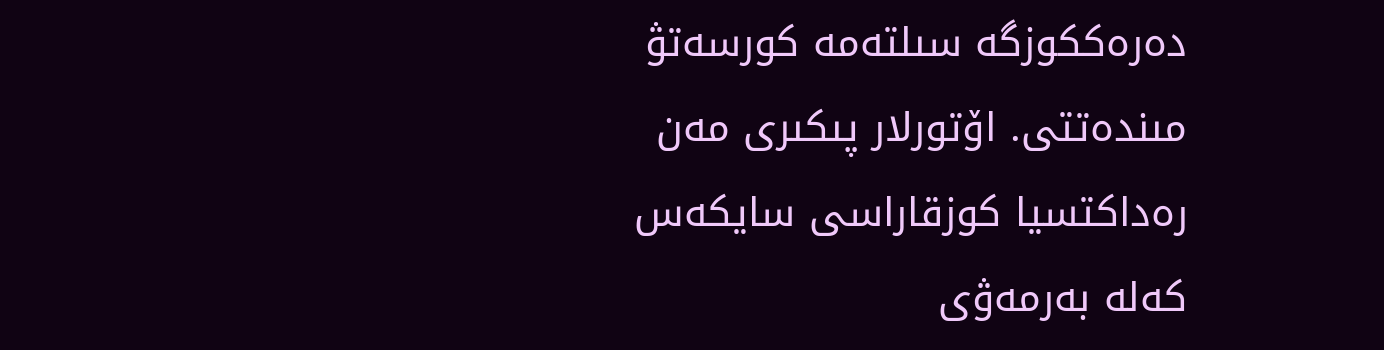دەرەككوزگە سىلتەمە كورسەتۋ مىندەتتى. اۆتورلار پىكىرى مەن رەداكتسيا كوزقاراسى سايكەس كەلە بەرمەۋى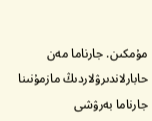مۇمكىن. جارناما مەن حابارلاندىرۋلاردىڭ مازمۇنىنا جارناما بەرۋشى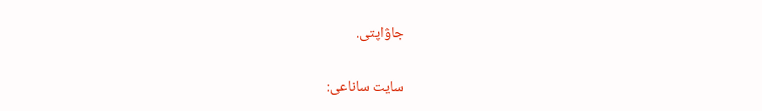جاۋاپتى.

سايت ساناعى: